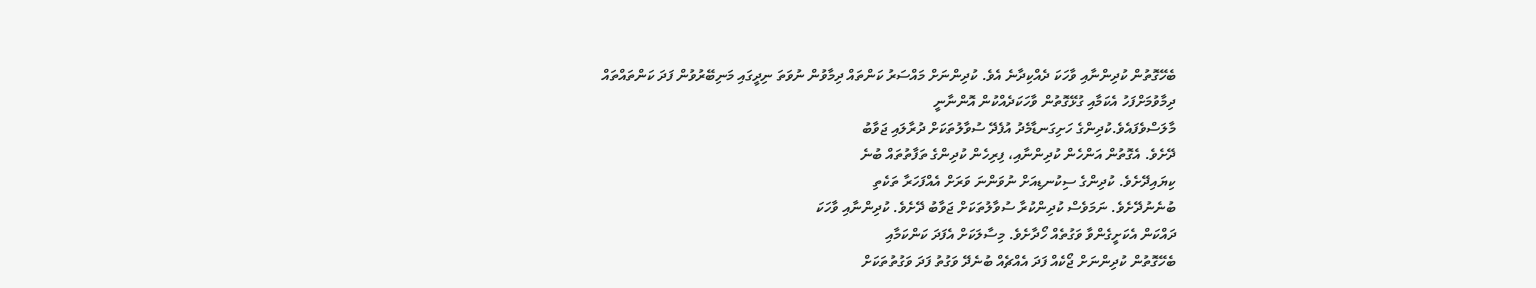ބެހޭގޮތުން ކުދިންނާއި ވާހަކަ ދެއްކިދާނެ އެވެ. ކުދިންނަށް މައްސަރު ކަންތައް ދިމާވުން ނުވަތަ ނިދީގައި މަނިބޭރުވުން ފަދަ ކަންތައްތައް
ދިމާވުމަށްފަހު އެކަމާއި ގުޅޭގޮތުން ވާހަކަދެއްކުން އޮންނާނީ
މާލަސްވެފައެވެ.ކުދިންގެ ހަށިގަނޑާމެދު އުފެދޭ ސުވާލުތަކަށް ދުރާލައި ޖަވާބު
ދޭށެވެ. އެގޮތުން އަންހެން ކުދިންނާއި، ފިރިހެން ކުދިންގެ ތަފާތުތައް ބުނެ
ކިޔައިދޭށެވެ. ކުދިންގެ ސިކުނޑިއަށް ނުވަންނަ ވަރަށް އެއްފަހަރާ ތަކެތި
ބުނެނުދޭށެވެ. ނަމަވެސް ކުދިންކުރާ ސުވާލުތަކަށް ޖަވާބު ދޭށެވެ. ކުދިންނާއި ވާހަކަ
ދައްކަން އެކަށީގެންވާ ވަގުތެއް ހޯދާށެވެ. މިސާލަކަށް އެފަދަ ކަންކަމާއި
ބެހޭގޮތުން ކުދިންނަށް ޖޯކެއް ފަދަ އެއްޗެއް ބުނެދޭ ވަގުތު ފަދަ ވަގުތުތަކަށް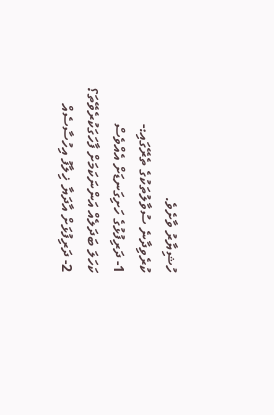ހުޝިޔާރު ވާށެވެ.
ކުރެވިދާނެ ސުވާލުތަކުގެ ތެރޭގައި:-
1- ދަރިފުޅުގެ ހަށިގަނޑަށް އެއްވެސް
ކަހަލަ ބަދަލެއް އަންނަކަމަށް ފާހަގަކުރެވޭތަ؟
2- ދަރިފުޅަށް އާދަޔާ ޚިލާފު އިހުސާސެއް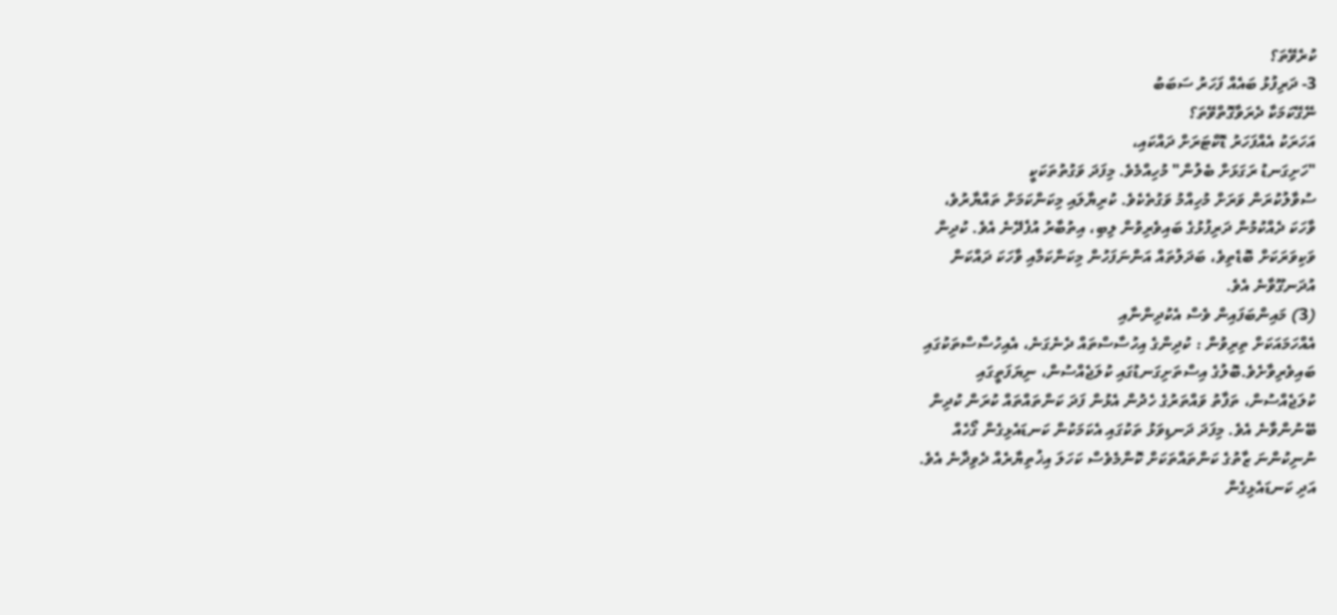ކުރެވޭތަ؟
3- ދަރިފުޅު ބައެއް ފަހަރު ސަބަބު
ނޭގޭކަމަކާ ދެރަވާގޮތްވޭތަ؟
އަހަރަކު އެއްފަހަރު ޑޮކްޓަރަށް ދައްކައި،
"ހަށިގަނޑު ރަގަޅަށް ބެލުން" މުހިއްމެވެ. މިފަދަ ވަގުތުތަކަކީ
ސުވާލުކުރަން ވަރަށް މުހިއްމު ވަގުތެކެވެ. ކުރިޔާލައި މިކަންކަމަށް ތައްޔާރުވެ،
ވާހަކަ ދެއްކުމުން ދަރިފުޅުގެ ބައިވެރިވުން ލިބި، އިތުބާރު އުފެދޭނެ އެވެ. ކުދިން
ވަކިވަރަކަށް ބޮޑެތިވެ، ބަދަލުތައް އަންނަފަހުން މިކަންކަމާއި ވާހަކަ ދައްކަން
އުދަނގޫވާނެ އެވެ.
(3) މައިންބަފައިން ވެސް އެކުދިންނާއި
އެއްހަމައަކަށް ތިރިވުން : ކުދިންގެ އިހުސާސްތައް ދެނެގަނެ، އެއިހުސާސްތަކުގައި
ބައިވެރިވާށެވެ.ބޮލުގެ އިސްތަށިގަނޑުގައި ކުލަޖެއްސުން، ނިޔަފަތީގައި
ކުލަޖެއްސުން، ތަފާތު ވައްތަރުގެ ހެދުން އެޅުން ފަދަ ކަންތައްތައް ކުރަން ކުދިން
ބޭނުންވާނެ އެވެ. މިފަދަ ދަނޑިވަޅު ތަކުގައި އެކަމަކުން ކަނޑައެޅިގެން ގޯހެއް
ނުނިކުންނަ ޒާތުގެ ކަންތައްތަކަށް ކޮންމެވެސް ކަހަލަ އިޚުތިޔާރެއް ދެވިދާނެ އެވެ.
އަދި ކަނޑައެޅިގެން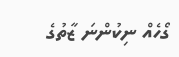ގޯހެއް ނިކުންނަ ޒާތުގެ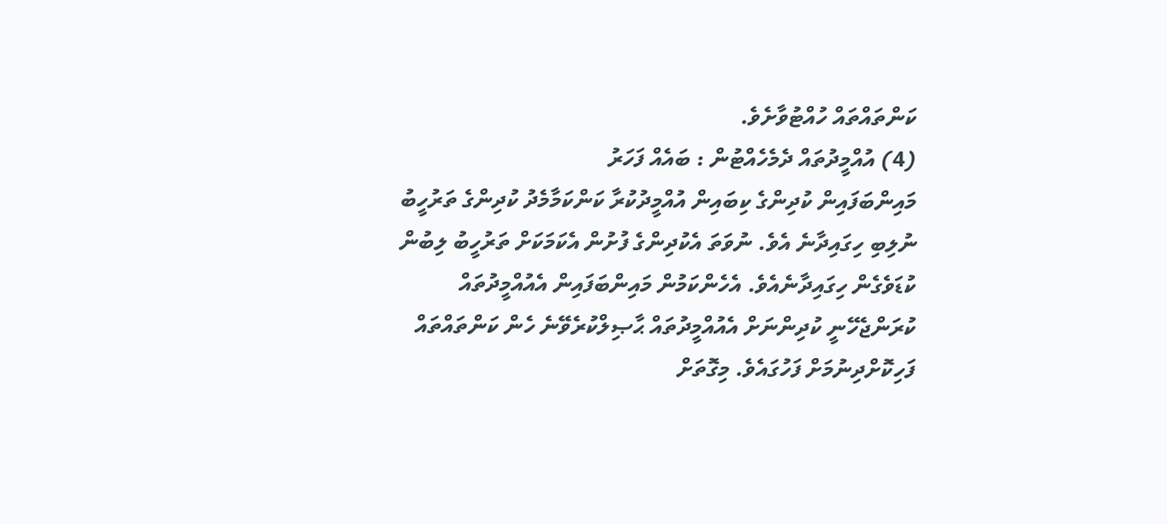ކަންތައްތައް ހުއްޓުވާށެވެ.
(4) އުއްމީދުތައް ދެމެހެއްޓުން : ބައެއް ފަހަރު
މައިންބަފައިން ކުދިންގެ ކިބައިން އުއްމީދުކުރާ ކަންކަމާމެދު ކުދިންގެ ތަރުހީބު
ނުލިބި ހިގައިދާނެ އެވެ. ނުވަތަ އެކުދިންގެ ފުށުން އެކަމަކަށް ތަރުހީބު ލިބުން
ކުޑަވެގެން ހިގައިދާނެއެވެ. އެހެންކަމުން މައިންބަފައިން އެއުއްމީދުތައް
ކުރަންޖެހޭނީ ކުދިންނަށް އެއުއްމީދުތައް ޙާޞިލްކުރެވޭނެ ހެން ކަންތައްތައް
ފަހިކޮށްދިނުމަށް ފަހުގައެވެ. މިގޮތަށް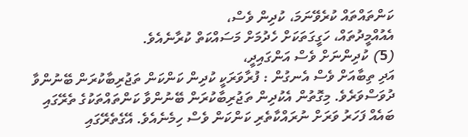ކަންތައްތައް ކުރެވޭނަމަ، ކުދިން ވެސް،
އެއުއްމީދުތައް، ހަގީގަތަކަށް ހެދުމަށް މަސައްކަތް ކުރާނެއެވެ.
(5) ކުދިންނަށް ވެސް އަންގައިދީ،
އަދި ތިބާއަށް ވެސް އެނގުން : ފުރާވަރަކީ ކުދިން ކަންކަން ތަޖުރިބާކުރަން ބޭނުންވާ
ދުވަސްވަރެވެ. މިގޮތުން އެކުދިން ތަޖުރިބާކުރަން ބޭނުންވާ ކަންތައްތަކުގެ ތެރޭގައި
ބައެއް ފަހަރު ވަރަށް ނުރައްކާތެރި ކަންކަން ވެސް ހިމެނެއެވެ. އޭގެތެރޭގައި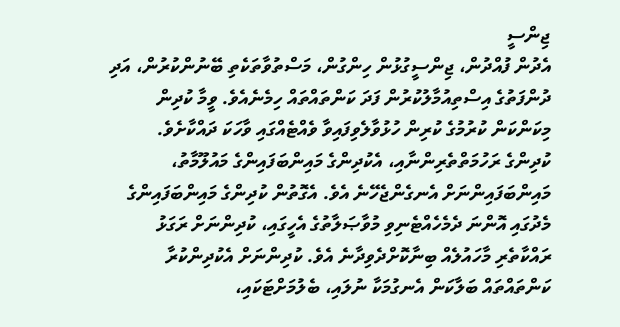ޖިންސީ
އެދުން ފުއްދުން، ޖިންސީގުޅުން ހިންގުން، މަސްތުވާތަކެތި ބޭނުންކުރުން، އަދި
ދުންފަތުގެ އިސްތިއުމާލުކުރުން ފަދަ ކަންތައްތައް ހިމެނެއެވެ. ވީމާ ކުދިން
މިކަންކަން ކުރުމުގެ ކުރިން ހުޅުވާލެވިފައިވާ ވެއްޓެއްގައި ވާހަކަ ދައްކާށެވެ.
ކުދިންގެ ރަހުމަތްތެރިންނާއި، އެކުދިންގެ މައިންބަފައިންގެ މައުލޫމާތު،
މައިންބަފައިންނަށް އެނގެންޖެހޭނެ އެވެ. އެގޮތުން ކުދިންގެ މައިންބަފައިންގެ
މެދުގައި އޮންނަ ދެމެހެއްޓެނިވި މުވާޞަލާތުގެ އެހީގައި، ކުދިންނަށް ރަގަޅު
ރައްކާތެރި މާހައުލެއް ބިނާކޮށްދެވިދާނެ އެވެ. ކުދިންނަށް އެކުދިންކުރާ
ކަންތައްތައް ބަލާކަން އެނގުމަކާ ނުލައި، ބެލުމަށްޓަކައި،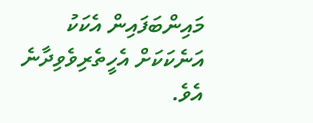މައިންބަފައިން އެކަކު
އަނެކަކަށް އެހީތެރިވެވިދާނެ އެވެ.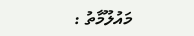މައުލޫމާތު :